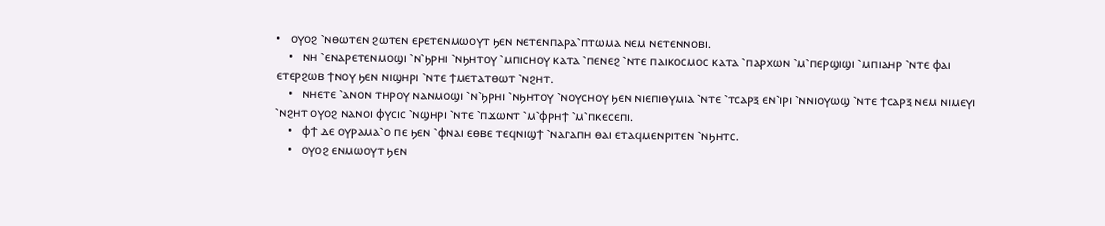•   ⲟⲩⲟϩ ⳿ⲛⲑⲱⲧⲉⲛ ϩⲱⲧⲉⲛ ⲉⲣⲉⲧⲉⲛⲙⲱⲟⲩⲧ ϧⲉⲛ ⲛⲉⲧⲉⲛⲡⲁⲣⲁ⳿ⲡⲧⲱⲙⲁ ⲛⲉⲙ ⲛⲉⲧⲉⲛⲛⲟⲃⲓ.
    •   ⲛⲏ ⳿ⲉⲛⲁⲣⲉⲧⲉⲛⲙⲟϣⲓ ⳿ⲛ⳿ϧⲣⲏⲓ ⳿ⲛϧⲏⲧⲟⲩ ⳿ⲙⲡⲓⲥⲏⲟⲩ ⲕⲁⲧⲁ ⳿ⲡⲉⲛⲉϩ ⳿ⲛⲧⲉ ⲡⲁⲓⲕⲟⲥⲙⲟⲥ ⲕⲁⲧⲁ ⳿ⲡⲁⲣⲭⲱⲛ ⳿ⲙ⳿ⲡⲉⲣϣⲓϣⲓ ⳿ⲙⲡⲓⲁⲏⲣ ⳿ⲛⲧⲉ ⲫⲁⲓ ⲉⲧⲉⲣϩⲱⲃ ϯⲛⲟⲩ ϧⲉⲛ ⲛⲓϣⲏⲣⲓ ⳿ⲛⲧⲉ ϯⲙⲉⲧⲁⲧⲑⲱⲧ ⳿ⲛϩⲏⲧ.
    •   ⲛⲏⲉⲧⲉ ⳿ⲁⲛⲟⲛ ⲧⲏⲣⲟⲩ ⲛⲁⲛⲙⲟϣⲓ ⳿ⲛ⳿ϧⲣⲏⲓ ⳿ⲛϧⲏⲧⲟⲩ ⳿ⲛⲟⲩⲥⲏⲟⲩ ϧⲉⲛ ⲛⲓⲉⲡⲓⲑⲩⲙⲓⲁ ⳿ⲛⲧⲉ ⳿ⲧⲥⲁⲣⲝ ⲉⲛ⳿ⲓⲣⲓ ⳿ⲛⲛⲓⲟⲩⲱϣ ⳿ⲛⲧⲉ ϯⲥⲁⲣⲝ ⲛⲉⲙ ⲛⲓⲙⲉⲩⲓ ⳿ⲛϩⲏⲧ ⲟⲩⲟϩ ⲛⲁⲛⲟⲓ ⲫⲩⲥⲓⲥ ⳿ⲛϣⲏⲣⲓ ⳿ⲛⲧⲉ ⳿ⲡϫⲱⲛⲧ ⳿ⲙ⳿ⲫⲣⲏϯ ⳿ⲙ⳿ⲡⲕⲉⲥⲉⲡⲓ.
    •   ⲫϯ ⲇⲉ ⲟⲩⲣⲁⲙⲁ⳿ⲟ ⲡⲉ ϧⲉⲛ ⳿ⲫⲛⲁⲓ ⲉⲑⲃⲉ ⲧⲉϥⲛⲓϣϯ ⳿ⲛⲁⲅⲁⲡⲏ ⲑⲁⲓ ⲉⲧⲁϥⲙⲉⲛⲣⲓⲧⲉⲛ ⳿ⲛϧⲏⲧⲥ.
    •   ⲟⲩⲟϩ ⲉⲛⲙⲱⲟⲩⲧ ϧⲉⲛ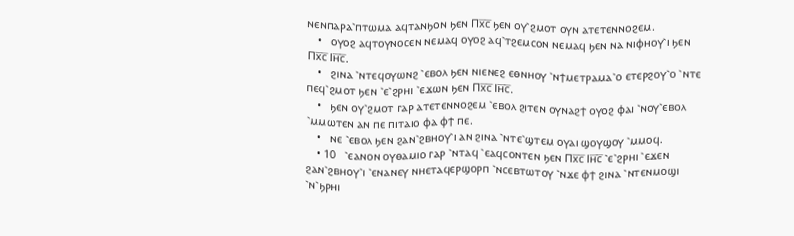ⲛⲉⲛⲡⲁⲣⲁ⳿ⲡⲧⲱⲙⲁ ⲁϥⲧⲁⲛϧⲟⲛ ϧⲉⲛ Ⲡⲭ̅ⲥ̅ ϧⲉⲛ ⲟⲩ⳿ϩⲙⲟⲧ ⲟⲩⲛ ⲁⲧⲉⲧⲉⲛⲛⲟϩⲉⲙ.
    •   ⲟⲩⲟϩ ⲁϥⲧⲟⲩⲛⲟⲥⲉⲛ ⲛⲉⲙⲁϥ ⲟⲩⲟϩ ⲁϥ⳿ⲧϩⲉⲙⲥⲟⲛ ⲛⲉⲙⲁϥ ϧⲉⲛ ⲛⲁ ⲛⲓⲫⲏⲟⲩ⳿ⲓ ϧⲉⲛ Ⲡⲭ̅ⲥ̅ Ⲓⲏ̅ⲥ̅.
    •   ϩⲓⲛⲁ ⳿ⲛⲧⲉϥⲟⲩⲱⲛϩ ⳿ⲉⲃⲟⲗ ϧⲉⲛ ⲛⲓⲉⲛⲉϩ ⲉⲑⲛⲏⲟⲩ ⳿ⲛϯⲙⲉⲧⲣⲁⲙⲁ⳿ⲟ ⲉⲧⲉⲣϩⲟⲩ⳿ⲟ ⳿ⲛⲧⲉ ⲡⲉϥ⳿ϩⲙⲟⲧ ϧⲉⲛ ⳿ⲉ⳿ϩⲣⲏⲓ ⳿ⲉϫⲱⲛ ϧⲉⲛ Ⲡⲭ̅ⲥ̅ Ⲓⲏ̅ⲥ̅.
    •   ϧⲉⲛ ⲟⲩ⳿ϩⲙⲟⲧ ⲅⲁⲣ ⲁⲧⲉⲧⲉⲛⲛⲟϩⲉⲙ ⳿ⲉⲃⲟⲗ ϩⲓⲧⲉⲛ ⲟⲩⲛⲁϩϯ ⲟⲩⲟϩ ⲫⲁⲓ ⳿ⲛⲟⲩ⳿ⲉⲃⲟⲗ ⳿ⲙⲙⲱⲧⲉⲛ ⲁⲛ ⲡⲉ ⲡⲓⲧⲁⲓⲟ ⲫⲁ ⲫϯ ⲡⲉ.
    •   ⲛⲉ ⳿ⲉⲃⲟⲗ ϧⲉⲛ ϩⲁⲛ⳿ϩⲃⲏⲟⲩ⳿ⲓ ⲁⲛ ϩⲓⲛⲁ ⳿ⲛⲧⲉ⳿ϣⲧⲉⲙ ⲟⲩⲁⲓ ϣⲟⲩϣⲟⲩ ⳿ⲙⲙⲟϥ.
    • 10   ⳿ⲉⲁⲛⲟⲛ ⲟⲩⲑⲁⲙⲓⲟ ⲅⲁⲣ ⳿ⲛⲧⲁϥ ⳿ⲉⲁϥⲥⲟⲛⲧⲉⲛ ϧⲉⲛ Ⲡⲭ̅ⲥ̅ Ⲓⲏ̅ⲥ̅ ⳿ⲉ⳿ϩⲣⲏⲓ ⳿ⲉϫⲉⲛ ϩⲁⲛ⳿ϩⲃⲏⲟⲩ⳿ⲓ ⳿ⲉⲛⲁⲛⲉⲩ ⲛⲏⲉⲧⲁϥⲉⲣϣⲟⲣⲡ ⳿ⲛⲥⲉⲃⲧⲱⲧⲟⲩ ⳿ⲛϫⲉ ⲫϯ ϩⲓⲛⲁ ⳿ⲛⲧⲉⲛⲙⲟϣⲓ ⳿ⲛ⳿ϧⲣⲏⲓ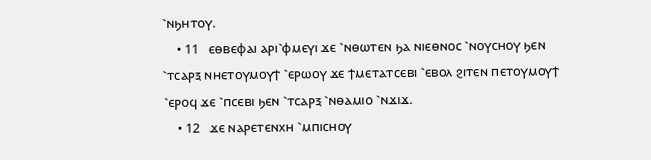⳿ⲛϧⲏⲧⲟⲩ.
    • 11   ⲉⲑⲃⲉⲫⲁⲓ ⲁⲣⲓ⳿ⲫⲙⲉⲩⲓ ϫⲉ ⳿ⲛⲑⲱⲧⲉⲛ ϧⲁ ⲛⲓⲉⲑⲛⲟⲥ ⳿ⲛⲟⲩⲥⲏⲟⲩ ϧⲉⲛ ⳿ⲧⲥⲁⲣⲝ ⲛⲏⲉⲧⲟⲩⲙⲟⲩϯ ⳿ⲉⲣⲱⲟⲩ ϫⲉ ϯⲙⲉⲧⲁⲧⲥⲉⲃⲓ ⳿ⲉⲃⲟⲗ ϩⲓⲧⲉⲛ ⲡⲉⲧⲟⲩⲙⲟⲩϯ ⳿ⲉⲣⲟϥ ϫⲉ ⳿ⲡⲥⲉⲃⲓ ϧⲉⲛ ⳿ⲧⲥⲁⲣⲝ ⳿ⲛⲑⲁⲙⲓⲟ ⳿ⲛϫⲓϫ.
    • 12   ϫⲉ ⲛⲁⲣⲉⲧⲉⲛⲭⲏ ⳿ⲙⲡⲓⲥⲏⲟⲩ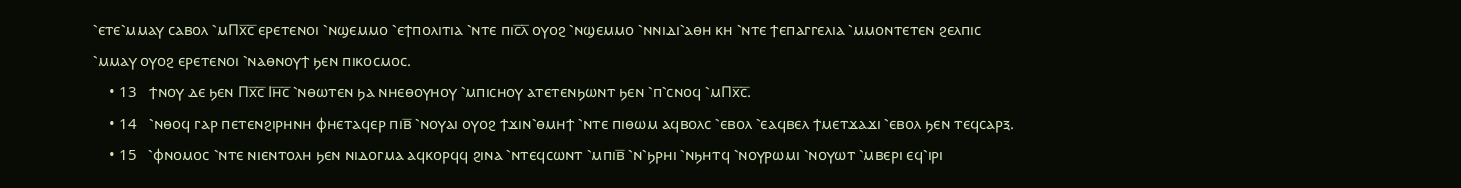⳿ⲉⲧⲉ⳿ⲙⲙⲁⲩ ⲥⲁⲃⲟⲗ ⳿ⲙⲠⲭ̅ⲥ̅ ⲉⲣⲉⲧⲉⲛⲟⲓ ⳿ⲛϣⲉⲙⲙⲟ ⳿ⲉϯⲡⲟⲗⲓⲧⲓⲁ ⳿ⲛⲧⲉ ⲡⲓⲥ̅ⲗ̅ ⲟⲩⲟϩ ⳿ⲛϣⲉⲙⲙⲟ ⳿ⲛⲛⲓⲇⲓ⳿ⲁⲑⲏ ⲕⲏ ⳿ⲛⲧⲉ ϯⲉⲡⲁⲅⲅⲉⲗⲓⲁ ⳿ⲙⲙⲟⲛⲧⲉⲧⲉⲛ ϩⲉⲗⲡⲓⲥ ⳿ⲙⲙⲁⲩ ⲟⲩⲟϩ ⲉⲣⲉⲧⲉⲛⲟⲓ ⳿ⲛⲁⲑⲛⲟⲩϯ ϧⲉⲛ ⲡⲓⲕⲟⲥⲙⲟⲥ.
    • 13   ϯⲛⲟⲩ ⲇⲉ ϧⲉⲛ Ⲡⲭ̅ⲥ̅ Ⲓⲏ̅ⲥ̅ ⳿ⲛⲑⲱⲧⲉⲛ ϧⲁ ⲛⲏⲉⲑⲟⲩⲏⲟⲩ ⳿ⲙⲡⲓⲥⲏⲟⲩ ⲁⲧⲉⲧⲉⲛϧⲱⲛⲧ ϧⲉⲛ ⳿ⲡ⳿ⲥⲛⲟϥ ⳿ⲙⲠⲭ̅ⲥ̅.
    • 14   ⳿ⲛⲑⲟϥ ⲅⲁⲣ ⲡⲉⲧⲉⲛϩⲓⲣⲏⲛⲏ ⲫⲏⲉⲧⲁϥⲉⲣ ⲡⲓⲃ̅ ⳿ⲛⲟⲩⲁⲓ ⲟⲩⲟϩ ϯϫⲓⲛ⳿ⲑⲙⲏϯ ⳿ⲛⲧⲉ ⲡⲓⲑⲱⲙ ⲁϥⲃⲟⲗⲥ ⳿ⲉⲃⲟⲗ ⳿ⲉⲁϥⲃⲉⲗ ϯⲙⲉⲧϫⲁϫⲓ ⳿ⲉⲃⲟⲗ ϧⲉⲛ ⲧⲉϥⲥⲁⲣⲝ.
    • 15   ⳿ⲫⲛⲟⲙⲟⲥ ⳿ⲛⲧⲉ ⲛⲓⲉⲛⲧⲟⲗⲏ ϧⲉⲛ ⲛⲓⲇⲟⲅⲙⲁ ⲁϥⲕⲟⲣϥϥ ϩⲓⲛⲁ ⳿ⲛⲧⲉϥⲥⲱⲛⲧ ⳿ⲙⲡⲓⲃ̅ ⳿ⲛ⳿ϧⲣⲏⲓ ⳿ⲛϧⲏⲧϥ ⳿ⲛⲟⲩⲣⲱⲙⲓ ⳿ⲛⲟⲩⲱⲧ ⳿ⲙⲃⲉⲣⲓ ⲉϥ⳿ⲓⲣⲓ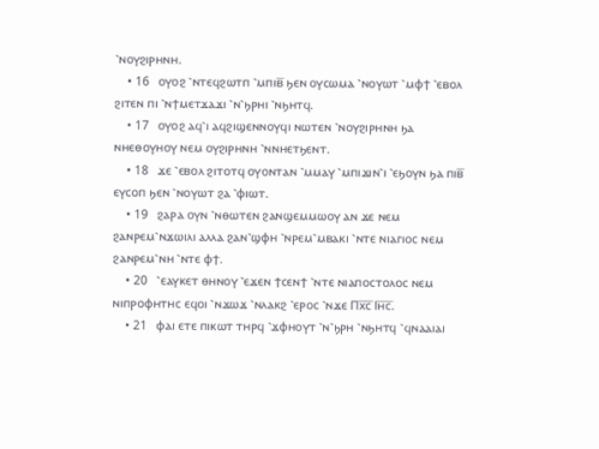⳿ⲛⲟⲩϩⲓⲣⲏⲛⲏ.
    • 16   ⲟⲩⲟϩ ⳿ⲛⲧⲉϥϩⲱⲧⲡ ⳿ⲙⲡⲓⲃ̅ ϧⲉⲛ ⲟⲩⲥⲱⲙⲁ ⳿ⲛⲟⲩⲱⲧ ⳿ⲙⲫϯ ⳿ⲉⲃⲟⲗ ϩⲓⲧⲉⲛ ⲡⲓ ⳿ⲛϯⲙⲉⲧϫⲁϫⲓ ⳿ⲛ⳿ϧⲣⲏⲓ ⳿ⲛϧⲏⲧϥ.
    • 17   ⲟⲩⲟϩ ⲁϥ⳿ⲓ ⲁϥϩⲓϣⲉⲛⲛⲟⲩϥⲓ ⲛⲱⲧⲉⲛ ⳿ⲛⲟⲩϩⲓⲣⲏⲛⲏ ϧⲁ ⲛⲏⲉⲑⲟⲩⲏⲟⲩ ⲛⲉⲙ ⲟⲩϩⲓⲣⲏⲛⲏ ⳿ⲛⲛⲏⲉⲧϧⲉⲛⲧ.
    • 18   ϫⲉ ⳿ⲉⲃⲟⲗ ϩⲓⲧⲟⲧϥ ⲟⲩⲟⲛⲧⲁⲛ ⳿ⲙⲙⲁⲩ ⳿ⲙⲡⲓϫⲓⲛ⳿ⲓ ⳿ⲉϧⲟⲩⲛ ϧⲁ ⲡⲓⲃ̅ ⲉⲩⲥⲟⲡ ϧⲉⲛ ⳿ⲛⲟⲩⲱⲧ ϩⲁ ⳿ⲫⲓⲱⲧ.
    • 19   ϩⲁⲣⲁ ⲟⲩⲛ ⳿ⲛⲑⲱⲧⲉⲛ ϩⲁⲛϣⲉⲙⲙⲱⲟⲩ ⲁⲛ ϫⲉ ⲛⲉⲙ ϩⲁⲛⲣⲉⲙ⳿ⲛϫⲱⲓⲗⲓ ⲁⲗⲗⲁ ϩⲁⲛ⳿ϣⲫⲏ ⳿ⲛⲣⲉⲙ⳿ⲙⲃⲁⲕⲓ ⳿ⲛⲧⲉ ⲛⲓⲁⲅⲓⲟⲥ ⲛⲉⲙ ϩⲁⲛⲣⲉⲙ⳿ⲛⲏ ⳿ⲛⲧⲉ ⲫϯ.
    • 20   ⳿ⲉⲁⲩⲕⲉⲧ ⲑⲏⲛⲟⲩ ⳿ⲉϫⲉⲛ ϯⲥⲉⲛϯ ⳿ⲛⲧⲉ ⲛⲓⲁⲡⲟⲥⲧⲟⲗⲟⲥ ⲛⲉⲙ ⲛⲓⲡⲣⲟⲫⲏⲧⲏⲥ ⲉϥⲟⲓ ⳿ⲛϫⲱϫ ⳿ⲛⲗⲁⲕϩ ⳿ⲉⲣⲟⲥ ⳿ⲛϫⲉ Ⲡⲭ̅ⲥ̅ Ⲓⲏ̅ⲥ̅.
    • 21   ⲫⲁⲓ ⲉⲧⲉ ⲡⲓⲕⲱⲧ ⲧⲏⲣϥ ⳿ϫⲫⲏⲟⲩⲧ ⳿ⲛ⳿ϧⲣⲏ ⳿ⲛϧⲏⲧϥ ⳿ϥⲛⲁⲁⲓⲁⲓ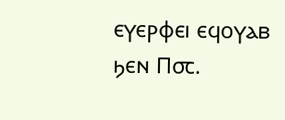ⲉⲩⲉⲣⲫⲉⲓ ⲉϥⲟⲩⲁⲃ ϧⲉⲛ Ⲡ⳪.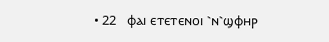• 22   ⲫⲁⲓ ⲉⲧⲉⲧⲉⲛⲟⲓ ⳿ⲛ⳿ϣⲫⲏⲣ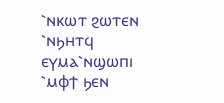⳿ⲛⲕⲱⲧ ϩⲱⲧⲉⲛ ⳿ⲛϧⲏⲧϥ ⲉⲩⲙⲁ⳿ⲛϣⲱⲡⲓ ⳿ⲙⲫϯ ϧⲉⲛ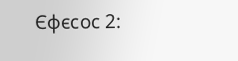Ⲉⲫⲉⲥⲟⲥ 2: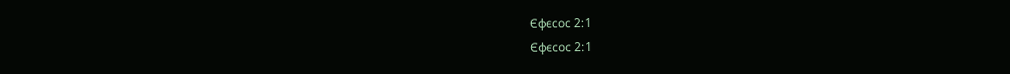Ⲉⲫⲉⲥⲟⲥ 2:1
Ⲉⲫⲉⲥⲟⲥ 2:1